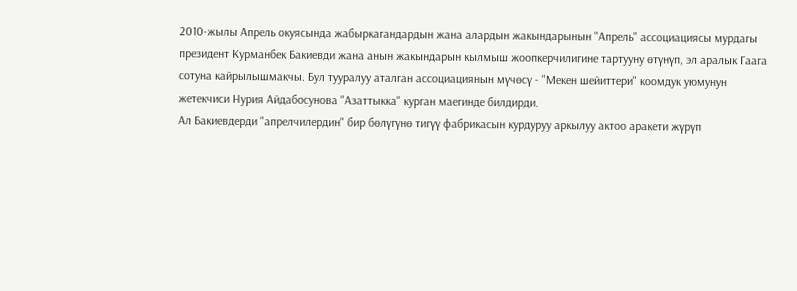2010-жылы Апрель окуясында жабыркагандардын жана алардын жакындарынын "Апрель" ассоциациясы мурдагы президент Курманбек Бакиевди жана анын жакындарын кылмыш жоопкерчилигине тартууну өтүнүп, эл аралык Гаага сотуна кайрылышмакчы. Бул тууралуу аталган ассоциациянын мүчөсү - "Мекен шейиттери" коомдук уюмунун жетекчиси Нурия Айдабосунова "Азаттыкка" курган маегинде билдирди.
Ал Бакиевдерди "апрелчилердин" бир бөлүгүнө тигүү фабрикасын курдуруу аркылуу актоо аракети жүрүп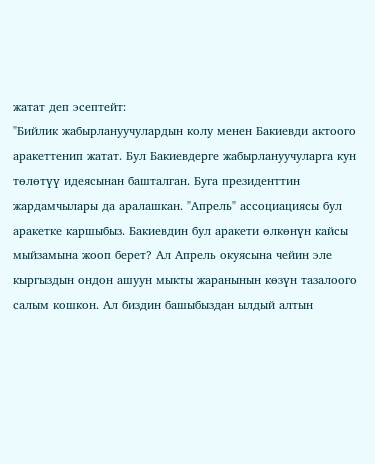жатат деп эсептейт:
"Бийлик жабырлануучулардын колу менен Бакиевди актоого аракеттенип жатат. Бул Бакиевдерге жабырлануучуларга кун төлөтүү идеясынан башталган. Буга президенттин жардамчылары да аралашкан. "Апрель" ассоциациясы бул аракетке каршыбыз. Бакиевдин бул аракети өлкөнүн кайсы мыйзамына жооп берет? Ал Апрель окуясына чейин эле кыргыздын ондон ашуун мыкты жаранынын көзүн тазалоого салым кошкон. Ал биздин башыбыздан ылдый алтын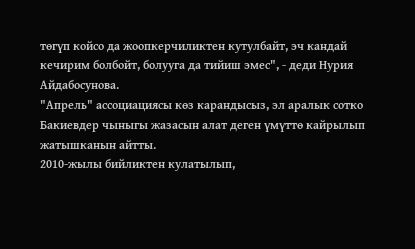төгүп койсо да жоопкерчиликтен кутулбайт, эч кандай кечирим болбойт, болууга да тийиш эмес", - деди Нурия Айдабосунова.
"Апрель" ассоциациясы көз карандысыз, эл аралык сотко Бакиевдер чыныгы жазасын алат деген үмүттө кайрылып жатышканын айтты.
2010-жылы бийликтен кулатылып,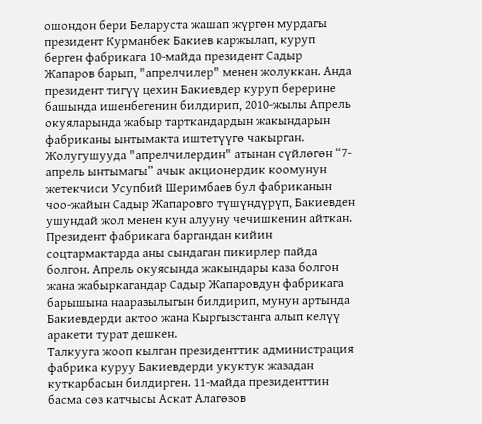ошондон бери Беларуста жашап жүргөн мурдагы президент Курманбек Бакиев каржылап, куруп берген фабрикага 10-майда президент Садыр Жапаров барып, "апрелчилер" менен жолуккан. Анда президент тигүү цехин Бакиевдер куруп берерине башында ишенбегенин билдирип, 2010-жылы Апрель окуяларында жабыр тарткандардын жакындарын фабриканы ынтымакта иштетүүгө чакырган.
Жолугушууда "апрелчилердин" атынан сүйлөгөн “7-апрель ынтымагы” ачык акционердик коомунун жетекчиси Усупбий Шеримбаев бул фабриканын чоо-жайын Садыр Жапаровго түшүндүрүп, Бакиевден ушундай жол менен кун алууну чечишкенин айткан.
Президент фабрикага баргандан кийин соцтармактарда аны сындаган пикирлер пайда болгон. Апрель окуясында жакындары каза болгон жана жабыркагандар Садыр Жапаровдун фабрикага барышына нааразылыгын билдирип, мунун артында Бакиевдерди актоо жана Кыргызстанга алып келүү аракети турат дешкен.
Талкууга жооп кылган президенттик администрация фабрика куруу Бакиевдерди укуктук жазадан куткарбасын билдирген. 11-майда президенттин басма сөз катчысы Аскат Алагөзов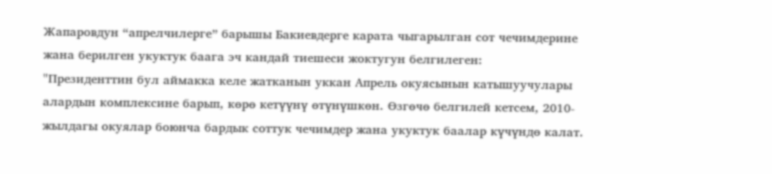Жапаровдун “апрелчилерге” барышы Бакиевдерге карата чыгарылган сот чечимдерине жана берилген укуктук баага эч кандай тиешеси жоктугун белгилеген:
"Президенттин бул аймакка келе жатканын уккан Апрель окуясынын катышуучулары алардын комплексине барып, көрө кетүүнү өтүнүшкөн. Өзгөчө белгилей кетсем, 2010-жылдагы окуялар боюнча бардык соттук чечимдер жана укуктук баалар күчүндө калат.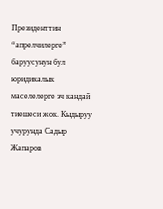Президенттин “апрелчилерге” баруусунун бул юридикалык маселелерге эч кандай тиешеси жок. Кыдыруу учурунда Садыр Жапаров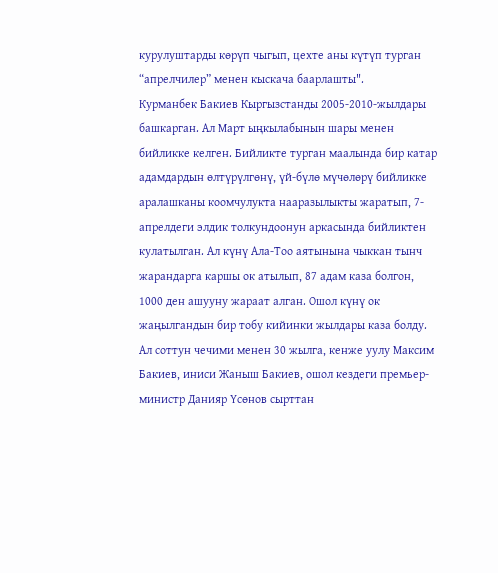курулуштарды көрүп чыгып, цехте аны күтүп турган “апрелчилер” менен кыскача баарлашты".
Курманбек Бакиев Кыргызстанды 2005-2010-жылдары башкарган. Ал Март ыңкылабынын шары менен бийликке келген. Бийликте турган маалында бир катар адамдардын өлтүрүлгөнү, үй-бүлө мүчөлөрү бийликке аралашканы коомчулукта нааразылыкты жаратып, 7-апрелдеги элдик толкундоонун аркасында бийликтен кулатылган. Ал күнү Ала-Тоо аятынына чыккан тынч жарандарга каршы ок атылып, 87 адам каза болгон, 1000 ден ашууну жараат алган. Ошол күнү ок жаңылгандын бир тобу кийинки жылдары каза болду. Ал соттун чечими менен 30 жылга, кенже уулу Максим Бакиев, иниси Жаныш Бакиев, ошол кездеги премьер-министр Данияр Үсөнов сырттан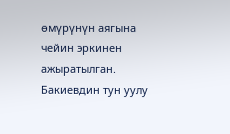өмүрүнүн аягына чейин эркинен ажыратылган. Бакиевдин тун уулу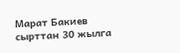Марат Бакиев сырттан 30 жылга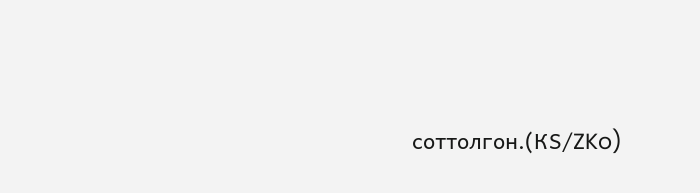соттолгон.(КS/ZKo)